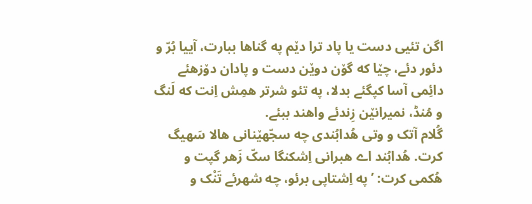اگن تئیی دست یا پاد ترا دێم په گناها ببارت، آییا بُرّ و دئور دئے، چێا که گۆن دوێن دست و پادان دۆزهئے دائِمی آسا کپگئے بدلا، په تئو شرتر همِش اِنت که لَنگ و مُنڈ، نمیرانێن زِندئے واهند ببئے.
گُلام آتک و وتی هُدابُندی چه سجّهێنانی هالا سَهیگ کرت. هُدابُند اے هبرانی اِشکنگا سکّ زَهر گپت و هُکمی کرت: ’په اِشتاپی برئو، چه شهرئے تَنْک و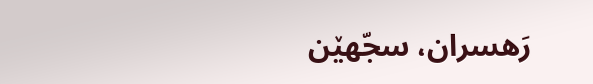رَهسران، سجّهێن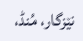نێزگار، مُنڈ،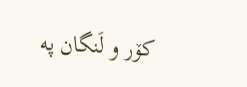کۆر و لَنگان په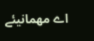اے مهمانیئے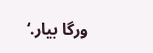ورگا بیار.‘